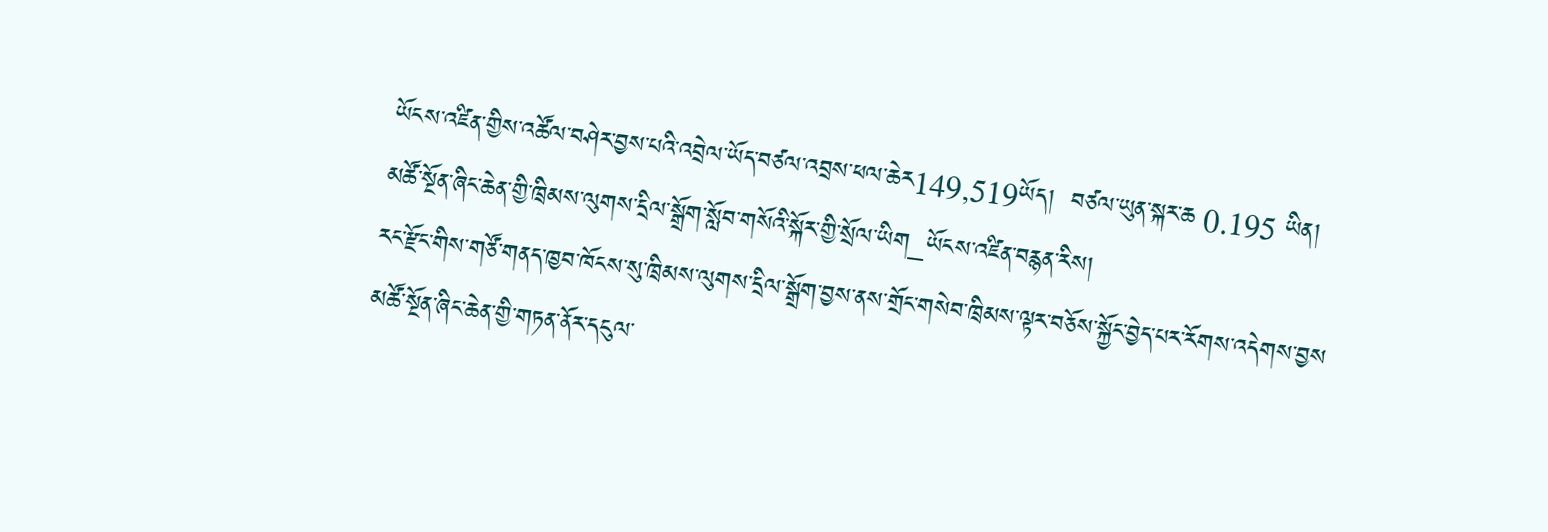ཡོངས་འཛིན་གྱིས་འཚོལ་བཤེར་བྱས་པའི་འབྲེལ་ཡོད་བཙལ་འབྲས་ཕལ་ཆེར149,519ཡོད།  བཙལ་ཡུན་སྐར་ཆ 0.195 ཡིན།
མཚོ་སྔོན་ཞིང་ཆེན་གྱི་ཁྲིམས་ལུགས་དྲིལ་སྒྲོག་སློབ་གསོའི་སྐོར་གྱི་སྲོལ་ཡིག_ཡོངས་འཛིན་བརྙན་རིས།
རང་རྫོང་གིས་གཙོ་གནད་ཁྱབ་ཁོངས་སུ་ཁྲིམས་ལུགས་དྲིལ་སྒྲོག་བྱས་ནས་གྲོང་གསེབ་ཁྲིམས་ལྟར་བཅོས་སྐྱོང་བྱེད་པར་རོགས་འདེགས་བྱས
མཚོ་སྔོན་ཞིང་ཆེན་གྱི་གཏན་ནོར་དངུལ་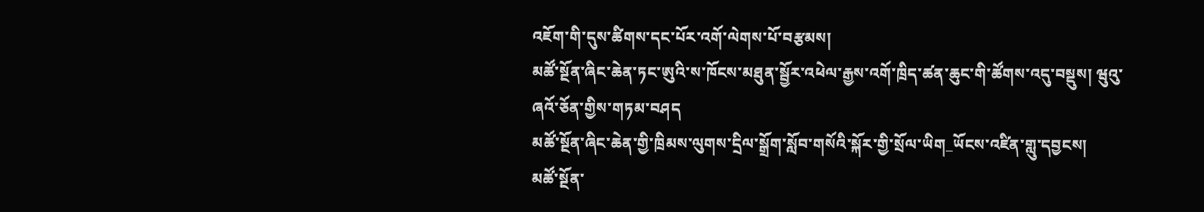འཇོག་གི་དུས་ཚིགས་དང་པོར་འགོ་ལེགས་པོ་བརྩམས།
མཚོ་སྔོན་ཞིང་ཆེན་ཏང་ཨུའི་ས་ཁོངས་མཐུན་སྦྱོར་འཕེལ་རྒྱས་འགོ་ཁྲིད་ཚན་ཆུང་གི་ཚོགས་འདུ་བསྡུས། ཝུའུ་ཞའོ་ཅོན་གྱིས་གཏམ་བཤད
མཚོ་སྔོན་ཞིང་ཆེན་གྱི་ཁྲིམས་ལུགས་དྲིལ་སྒྲོག་སློབ་གསོའི་སྐོར་གྱི་སྲོལ་ཡིག_ཡོངས་འཛིན་གླུ་དབྱངས།
མཚོ་སྔོན་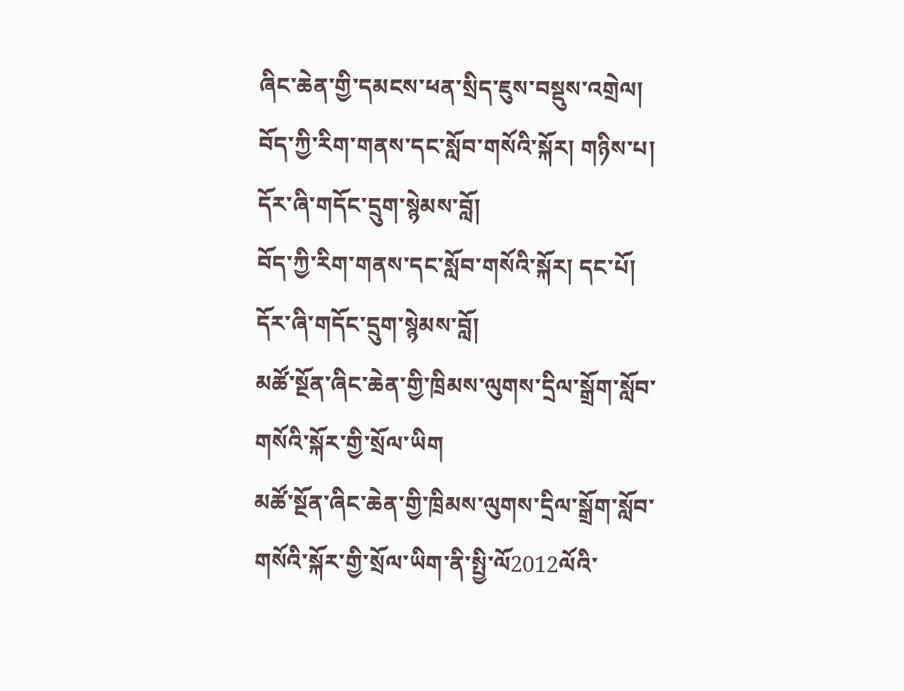ཞིང་ཆེན་གྱི་དམངས་ཕན་སྲིད་ཇུས་བསྡུས་འགྲེལ།
བོད་ཀྱི་རིག་གནས་དང་སློབ་གསོའི་སྐོར། གཉིས་པ།
དོར་ཞི་གདོང་དྲུག་སྙེམས་བློ།
བོད་ཀྱི་རིག་གནས་དང་སློབ་གསོའི་སྐོར། དང་པོ།
དོར་ཞི་གདོང་དྲུག་སྙེམས་བློ།
མཚོ་སྔོན་ཞིང་ཆེན་གྱི་ཁྲིམས་ལུགས་དྲིལ་སྒྲོག་སློབ་གསོའི་སྐོར་གྱི་སྲོལ་ཡིག
མཚོ་སྔོན་ཞིང་ཆེན་གྱི་ཁྲིམས་ལུགས་དྲིལ་སྒྲོག་སློབ་གསོའི་སྐོར་གྱི་སྲོལ་ཡིག་ནི་སྤྱི་ལོ2012ལོའི་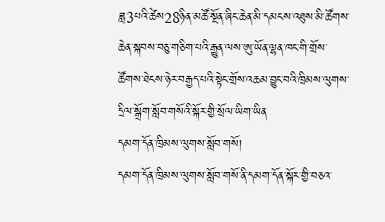ཟླ3པའི་ཚེས28ཉིན་མཚོ་སྔོན་ཞིང་ཆེན་མི་དམངས་འཐུས་མི་ཚོགས་ཆེན་སྐབས་བཅུ་གཅིག་པའི་རྒྱུན་ལས་ཨུ་ཡོན་ལྷན་ཁང་གི་གྲོས་ཚོགས་ཐེངས་ཉེར་བརྒྱད་པའི་སྟེང་གྲོས་འཆམ་བྱུང་བའི་ཁྲིམས་ལུགས་དྲིལ་སྒྲོག་སློབ་གསོའི་སྐོར་གྱི་སྲོལ་ཡིག་ཡིན
དམག་དོན་ཁྲིམས་ལུགས་སློབ་གསོ།
དམག་དོན་ཁྲིམས་ལུགས་སློབ་གསོ་ནི་དམག་དོན་སྐོར་གྱི་བཅའ་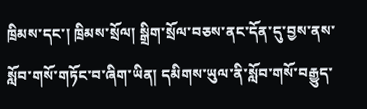ཁྲིམས་དང་། ཁྲིམས་སྲོལ། སྒྲིག་སྲོལ་བཅས་ནང་དོན་དུ་བྱས་ནས་སློབ་གསོ་གཏོང་བ་ཞིག་ཡིན། དམིགས་ཡུལ་ནི་སློབ་གསོ་བརྒྱུད་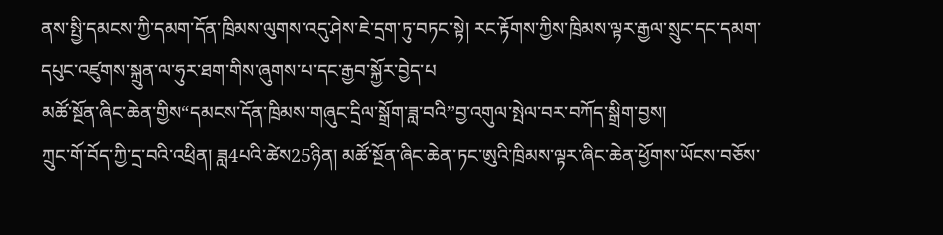ནས་སྤྱི་དམངས་ཀྱི་དམག་དོན་ཁྲིམས་ལུགས་འདུ་ཤེས་ཇེ་དྲག་ཏུ་བཏང་སྟེ། རང་རྟོགས་ཀྱིས་ཁྲིམས་ལྟར་རྒྱལ་སྲུང་དང་དམག་དཔུང་འཛུགས་སྐྲུན་ལ་ཧུར་ཐག་གིས་ཞུགས་པ་དང་རྒྱབ་སྐྱོར་བྱེད་པ
མཚོ་སྔོན་ཞིང་ཆེན་གྱིས“དམངས་དོན་ཁྲིམས་གཞུང་དྲིལ་སྒྲོག་ཟླ་བའི”བྱ་འགུལ་སྤེལ་བར་བཀོད་སྒྲིག་བྱས།
ཀྲུང་གོ་བོད་ཀྱི་དྲ་བའི་འཕྲིན། ཟླ4པའི་ཚེས25ཉིན། མཚོ་སྔོན་ཞིང་ཆེན་ཏང་ཨུའི་ཁྲིམས་ལྟར་ཞིང་ཆེན་ཕྱོགས་ཡོངས་བཅོས་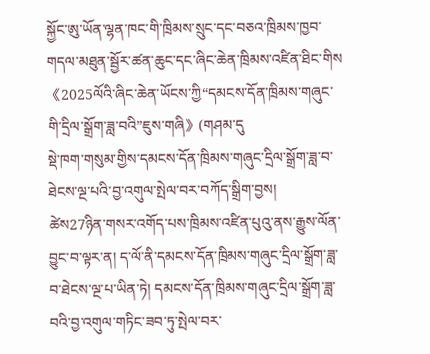སྐྱོང་ཨུ་ཡོན་ལྷན་ཁང་གི་ཁྲིམས་སྲུང་དང་བཅའ་ཁྲིམས་ཁྱབ་གདལ་མཐུན་སྦྱོར་ཚན་ཆུང་དང་ཞིང་ཆེན་ཁྲིམས་འཛིན་ཐིང་གིས《2025ལོའི་ཞིང་ཆེན་ཡོངས་ཀྱི“དམངས་དོན་ཁྲིམས་གཞུང་གི་དྲིལ་སྒྲོག་ཟླ་བའི”ཇུས་གཞི》(གཤམ་དུ
སྡེ་ཁག་གསུམ་གྱིས་དམངས་དོན་ཁྲིམས་གཞུང་དྲིལ་སྒྲོག་ཟླ་བ་ཐེངས་ལྔ་པའི་བྱ་འགུལ་སྤེལ་བར་བཀོད་སྒྲིག་བྱས།
ཚེས27ཉིན་གསར་འགོད་པས་ཁྲིམས་འཛིན་པུའུ་ནས་རྒྱུས་ལོན་བྱུང་བ་ལྟར་ན། ད་ལོ་ནི་དམངས་དོན་ཁྲིམས་གཞུང་དྲིལ་སྒྲོག་ཟླ་བ་ཐེངས་ལྔ་པ་ཡིན་ཏེ། དམངས་དོན་ཁྲིམས་གཞུང་དྲིལ་སྒྲོག་ཟླ་བའི་བྱ་འགུལ་གཏིང་ཟབ་ཏུ་སྤེལ་བར་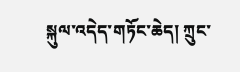སྐུལ་འདེད་གཏོང་ཆེད། ཀྲུང་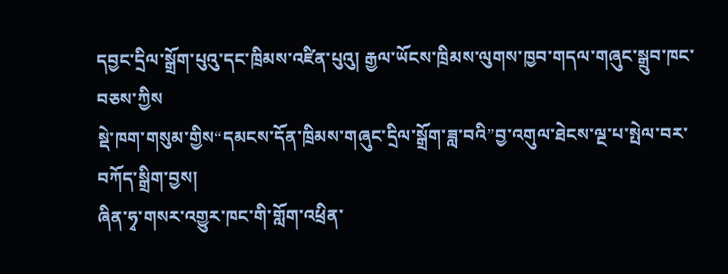དབྱང་དྲིལ་སྒྲོག་པུའུ་དང་ཁྲིམས་འཛིན་པུའུ། རྒྱལ་ཡོངས་ཁྲིམས་ལུགས་ཁྱབ་གདལ་གཞུང་སྒྲུབ་ཁང་བཅས་ཀྱིས
སྡེ་ཁག་གསུམ་གྱིས“དམངས་དོན་ཁྲིམས་གཞུང་དྲིལ་སྒྲོག་ཟླ་བའི”བྱ་འགུལ་ཐེངས་ལྔ་པ་སྤེལ་བར་བཀོད་སྒྲིག་བྱས།
ཞིན་ཧྭ་གསར་འགྱུར་ཁང་གི་གློག་འཕྲིན་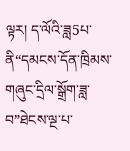ལྟར། ད་ལོའི་ཟླ5པ་ནི“དམངས་དོན་ཁྲིམས་གཞུང་དྲིལ་སྒྲོག་ཟླ་བ”ཐེངས་ལྔ་པ་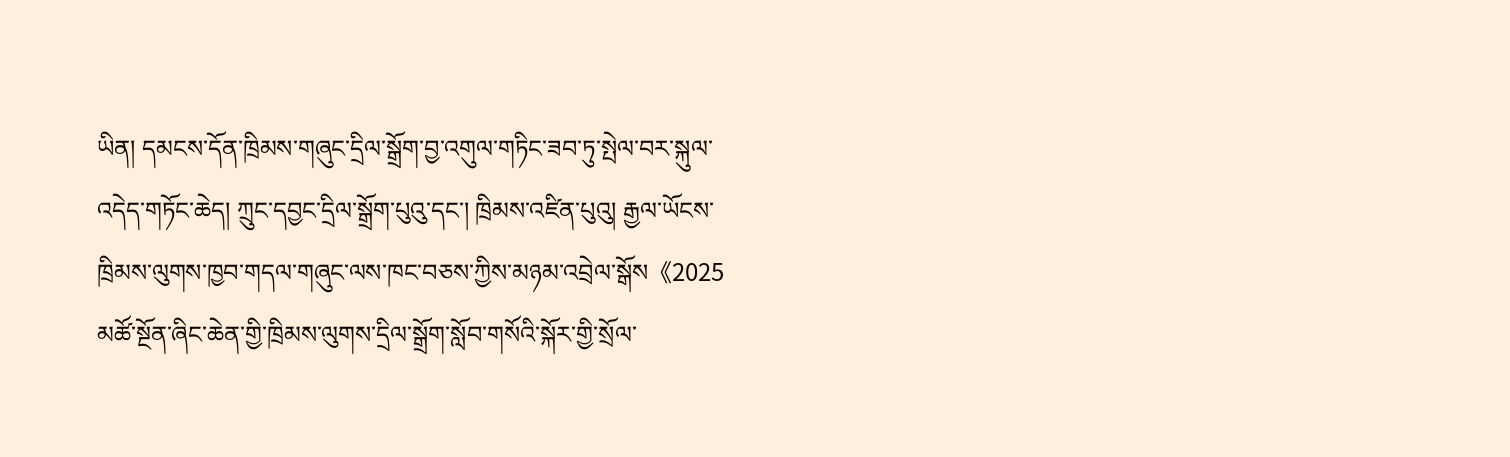ཡིན། དམངས་དོན་ཁྲིམས་གཞུང་དྲིལ་སྒྲོག་བྱ་འགུལ་གཏིང་ཟབ་ཏུ་སྤེལ་བར་སྐུལ་འདེད་གཏོང་ཆེད། ཀྲུང་དབྱང་དྲིལ་སྒྲོག་པུའུ་དང་། ཁྲིམས་འཛིན་པུའུ། རྒྱལ་ཡོངས་ཁྲིམས་ལུགས་ཁྱབ་གདལ་གཞུང་ལས་ཁང་བཅས་ཀྱིས་མཉམ་འབྲེལ་སྒོས《2025
མཚོ་སྔོན་ཞིང་ཆེན་གྱི་ཁྲིམས་ལུགས་དྲིལ་སྒྲོག་སློབ་གསོའི་སྐོར་གྱི་སྲོལ་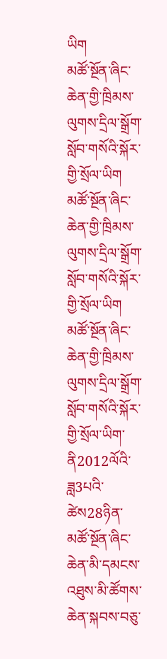ཡིག
མཚོ་སྔོན་ཞིང་ཆེན་གྱི་ཁྲིམས་ལུགས་དྲིལ་སྒྲོག་སློབ་གསོའི་སྐོར་གྱི་སྲོལ་ཡིག
མཚོ་སྔོན་ཞིང་ཆེན་གྱི་ཁྲིམས་ལུགས་དྲིལ་སྒྲོག་སློབ་གསོའི་སྐོར་གྱི་སྲོལ་ཡིག
མཚོ་སྔོན་ཞིང་ཆེན་གྱི་ཁྲིམས་ལུགས་དྲིལ་སྒྲོག་སློབ་གསོའི་སྐོར་གྱི་སྲོལ་ཡིག་ནི2012ལོའི་ཟླ3པའི་ཚེས28ཉིན་མཚོ་སྔོན་ཞིང་ཆེན་མི་དམངས་འཐུས་མི་ཚོགས་ཆེན་སྐབས་བཅུ་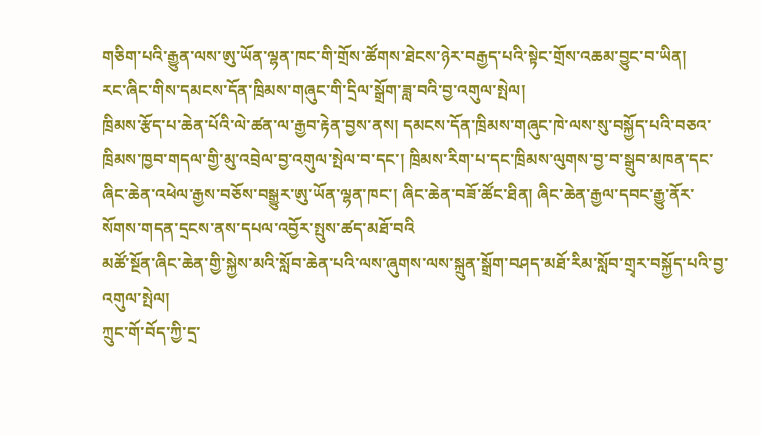གཅིག་པའི་རྒྱུན་ལས་ཨུ་ཡོན་ལྷན་ཁང་གི་གྲོས་ཚོགས་ཐེངས་ཉེར་བརྒྱད་པའི་སྟེང་གྲོས་འཆམ་བྱུང་བ་ཡིན།
རང་ཞིང་གིས་དམངས་དོན་ཁྲིམས་གཞུང་གི་དྲིལ་སྒྲོག་ཟླ་བའི་བྱ་འགུལ་སྤེལ།
ཁྲིམས་རྩོད་པ་ཆེན་པོའི་ལེ་ཚན་ལ་རྒྱབ་རྟེན་བྱས་ནས། དམངས་དོན་ཁྲིམས་གཞུང་ཁེ་ལས་སུ་བསྐྱོད་པའི་བཅའ་ཁྲིམས་ཁྱབ་གདལ་གྱི་མུ་འབྲེལ་བྱ་འགུལ་སྤེལ་བ་དང་། ཁྲིམས་རིག་པ་དང་ཁྲིམས་ལུགས་བྱ་བ་སྒྲུབ་མཁན་དང་ཞིང་ཆེན་འཕེལ་རྒྱས་བཅོས་བསྒྱུར་ཨུ་ཡོན་ལྷན་ཁང་། ཞིང་ཆེན་བཟོ་ཚོང་ཐིན། ཞིང་ཆེན་རྒྱལ་དབང་རྒྱུ་ནོར་སོགས་གདན་དྲངས་ནས་དཔལ་འབྱོར་སྤུས་ཚད་མཐོ་བའི
མཚོ་སྔོན་ཞིང་ཆེན་གྱི་སྐྱེས་མའི་སློབ་ཆེན་པའི་ལས་ཞུགས་ལས་སྐྲུན་སྒྲོག་བཤད་མཐོ་རིམ་སློབ་གྲྭར་བསྐྱོད་པའི་བྱ་འགུལ་སྤེལ།
ཀྲུང་གོ་བོད་ཀྱི་དྲ་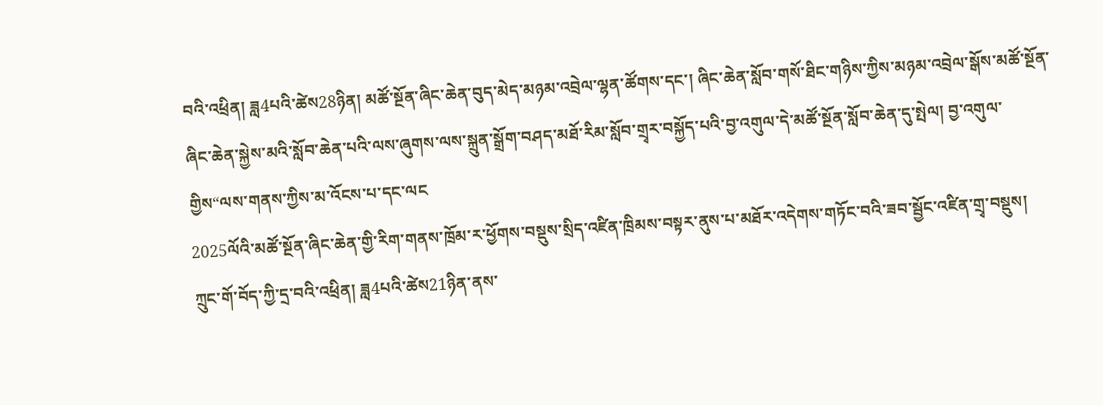བའི་འཕྲིན། ཟླ4པའི་ཚེས28ཉིན། མཚོ་སྔོན་ཞིང་ཆེན་བུད་མེད་མཉམ་འབྲེལ་ལྷན་ཚོགས་དང་། ཞིང་ཆེན་སློབ་གསོ་ཐིང་གཉིས་ཀྱིས་མཉམ་འབྲེལ་སྒོས་མཚོ་སྔོན་ཞིང་ཆེན་སྐྱེས་མའི་སློབ་ཆེན་པའི་ལས་ཞུགས་ལས་སྐྲུན་སྒྲོག་བཤད་མཐོ་རིམ་སློབ་གྲྭར་བསྐྱོད་པའི་བྱ་འགུལ་དེ་མཚོ་སྔོན་སློབ་ཆེན་དུ་སྤེལ། བྱ་འགུལ་གྱིས“ལས་གནས་ཀྱིས་མ་འོངས་པ་དང་ལང
2025ལོའི་མཚོ་སྔོན་ཞིང་ཆེན་གྱི་རིག་གནས་ཁྲོམ་ར་ཕྱོགས་བསྡུས་སྲིད་འཛིན་ཁྲིམས་བསྟར་ནུས་པ་མཐོར་འདེགས་གཏོང་བའི་ཟབ་སྦྱོང་འཛིན་གྲྭ་བསྡུས།
ཀྲུང་གོ་བོད་ཀྱི་དྲ་བའི་འཕྲིན། ཟླ4པའི་ཚེས21ཉིན་ནས་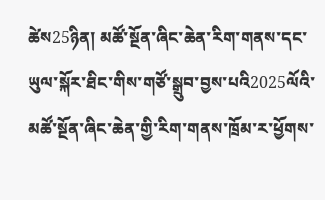ཚེས25ཉིན། མཚོ་སྔོན་ཞིང་ཆེན་རིག་གནས་དང་ཡུལ་སྐོར་ཐིང་གིས་གཙོ་སྒྲུབ་བྱས་པའི2025ལོའི་མཚོ་སྔོན་ཞིང་ཆེན་གྱི་རིག་གནས་ཁྲོམ་ར་ཕྱོགས་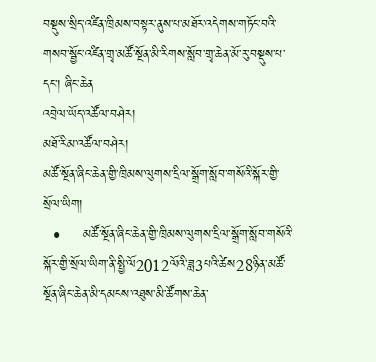བསྡུས་སྲིད་འཛིན་ཁྲིམས་བསྟར་ནུས་པ་མཐོར་འདེགས་གཏོང་བའི་གསབ་སྦྱོང་འཛིན་གྲྭ་མཚོ་སྔོན་མི་རིགས་སློབ་གྲྭ་ཆེན་མོ་རུ་བསྡུས་པ་དང་། ཞིང་ཆེན
འབྲེལ་ཡོད་འཚོལ་བཤེར།
མཐོ་རིམ་འཚོལ་བཤེར།
མཚོ་སྔོན་ཞིང་ཆེན་གྱི་ཁྲིམས་ལུགས་དྲིལ་སྒྲོག་སློབ་གསོའི་སྐོར་གྱི་སྲོལ་ཡིག།
  •     མཚོ་སྔོན་ཞིང་ཆེན་གྱི་ཁྲིམས་ལུགས་དྲིལ་སྒྲོག་སློབ་གསོའི་སྐོར་གྱི་སྲོལ་ཡིག་ནི་སྤྱི་ལོ2012ལོའི་ཟླ3པའི་ཚེས28ཉིན་མཚོ་སྔོན་ཞིང་ཆེན་མི་དམངས་འཐུས་མི་ཚོགས་ཆེན་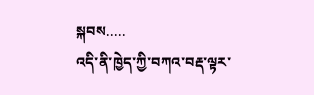སྐབས.....
འདི་ནི་ཁྱེད་ཀྱི་བཀའ་བརྡ་ལྟར་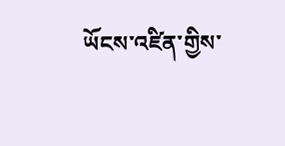ཡོངས་འཛིན་གྱིས་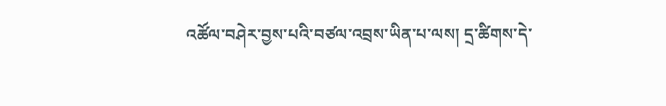འཚོལ་བཤེར་བྱས་པའི་བཙལ་འབྲས་ཡིན་པ་ལས། དྲ་ཚིགས་དེ་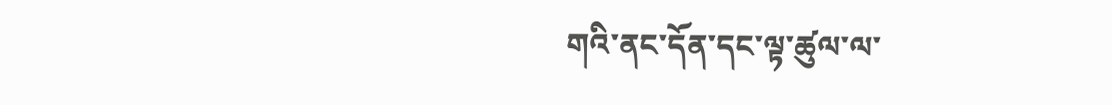གའི་ནང་དོན་དང་ལྟ་ཚུལ་ལ་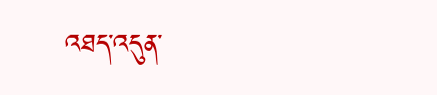འཐད་འདུན་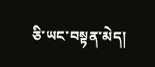ཅི་ཡང་བསྟན་མེད།